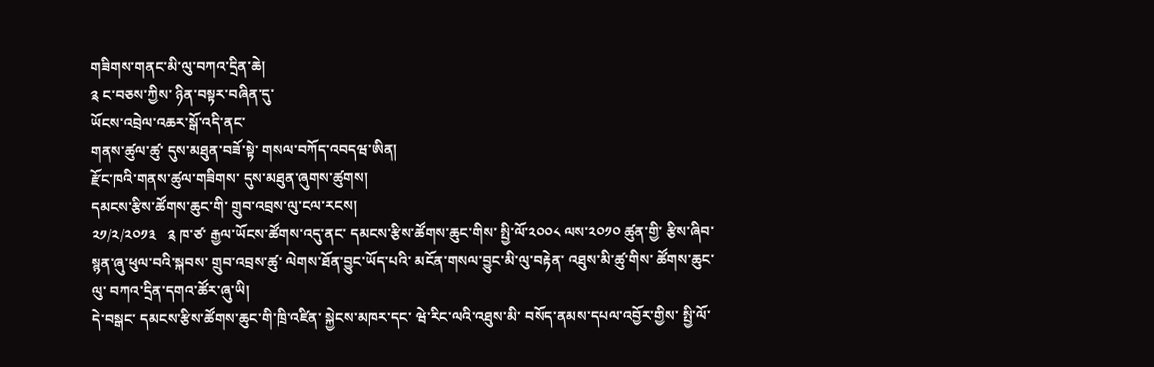གཟིགས་གནང་མི་ལུ་བཀའ་དྲིན་ཆེ།
༉ ང་བཅས་ཀྱིས་ ཉིན་བསྟར་བཞིན་དུ་
ཡོངས་འབྲེལ་འཆར་སྒོ་འདི་ནང་
གནས་ཚུལ་ཚུ་ དུས་མཐུན་བཟོ་སྟེ་ གསལ་བཀོད་འབདཝ་ཨིན།
རྫོང་ཁའི་གནས་ཚུལ་གཟིགས་ དུས་མཐུན་ཞུགས་ཚུགས།
དམངས་རྩིས་ཚོགས་ཆུང་གི་ གྲུབ་འབྲས་ལུ་ངལ་རངས།
༢༡/༢/༢༠༡༣   ༉ ཁ་ཙ་ རྒྱལ་ཡོངས་ཚོགས་འདུ་ནང་ དམངས་རྩིས་ཚོགས་ཆུང་གིས་ སྤྱི་ལོ་༢༠༠༨ ལས་༢༠༡༠ ཚུན་གྱི་ རྩིས་ཞིབ་སྙན་ཞུ་ཕུལ་བའི་སྐབས་ གྲུབ་འབྲས་ཚུ་ ལེགས་ཐོན་བྱུང་ཡོད་པའི་ མངོན་གསལ་བྱུང་མི་ལུ་བརྟེན་ འཐུས་མི་ཚུ་གིས་ ཚོགས་ཆུང་ལུ་ བཀའ་དྲིན་དགའ་ཚོར་ཞུ་ཡི།
དེ་བསྒང་ དམངས་རྩིས་ཚོགས་ཆུང་གི་ཁྲི་འཛིན་ སྐྱེངས་མཁར་དང་ ཝེ་རིང་ལའི་འཐུས་མི་ བསོད་ནམས་དཔལ་འབྱོར་གྱིས་ སྤྱི་ལོ་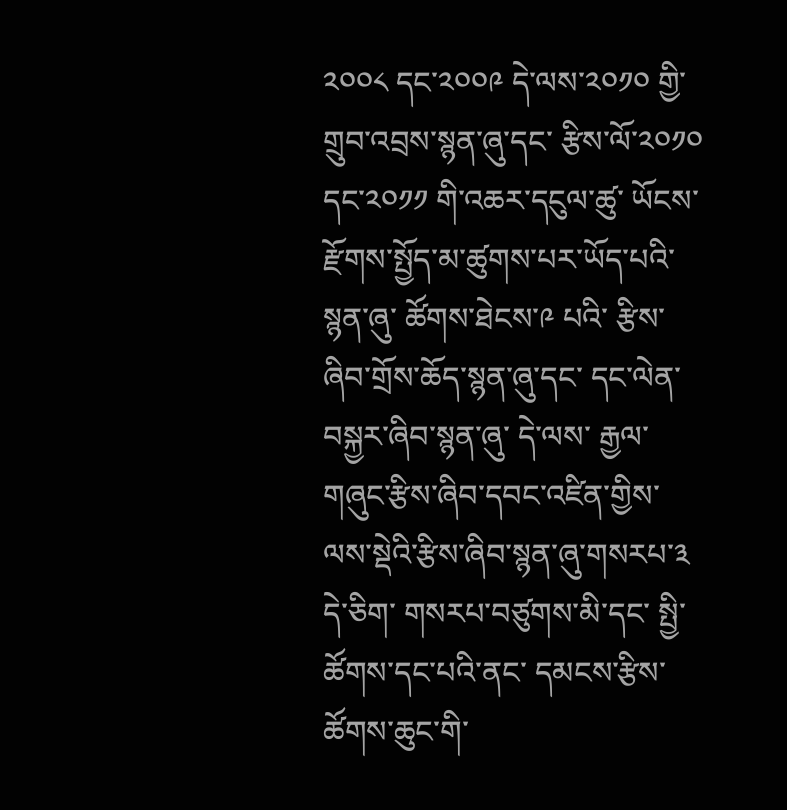༢༠༠༨ དང་༢༠༠༩ དེ་ལས་༢༠༡༠ གྱི་ གྲུབ་འབྲས་སྙན་ཞུ་དང་ རྩིས་ལོ་༢༠༡༠ དང་༢༠༡༡ གི་འཆར་དངུལ་ཚུ་ ཡོངས་རྫོགས་སྤྱོད་མ་ཚུགས་པར་ཡོད་པའི་སྙན་ཞུ་ ཚོགས་ཐེངས་༩ པའི་ རྩིས་ཞིབ་གྲོས་ཆོད་སྙན་ཞུ་དང་ དང་ལེན་བསྐྱར་ཞིབ་སྙན་ཞུ་ དེ་ལས་ རྒྱལ་གཞུང་རྩིས་ཞིབ་དབང་འཛིན་གྱིས་ ལས་སྡེའི་རྩིས་ཞིབ་སྙན་ཞུ་གསརཔ་༣ དེ་ཅིག་ གསརཔ་བཙུགས་མི་དང་ སྤྱི་ཚོགས་དང་པའི་ནང་ དམངས་རྩིས་ཚོགས་ཆུང་གི་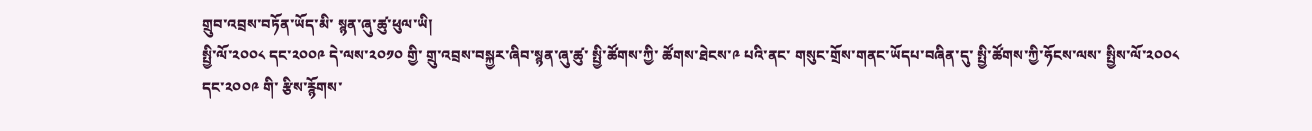གྲུབ་འབྲས་བཏོན་ཡོད་མི་ སྙན་ཞུ་ཚུ་ཕུལ་ཡི།
སྤྱི་ལོ་༢༠༠༨ དང་༢༠༠༩ དེ་ལས་༢༠༡༠ གྱི་ གྲུ་འབྲས་བསྐྱར་ཞིབ་སྙན་ཞུ་ཚུ་ སྤྱི་ཚོགས་ཀྱི་ ཚོགས་ཐེངས་༩ པའི་ནང་ གསུང་གྲོས་གནང་ཡོདཔ་བཞིན་དུ་ སྤྱི་ཚོགས་ཀྱི་ཧོངས་ལས་ སྤྱིས་ལོ་༢༠༠༨ དང་༢༠༠༩ གི་ རྩིས་རྙོགས་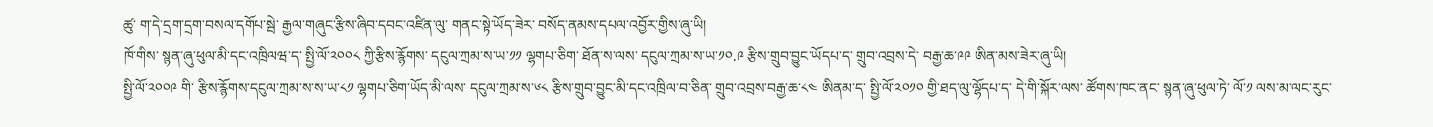ཚུ་ ག་དེ་དྲག་དྲག་བསལ་དགོཔ་སྦེ་ རྒྱལ་གཞུང་རྩིས་ཞིབ་དབང་འཛིན་ལུ་ གནང་སྟེ་ཡོད་ཟེར་ བསོད་ནམས་དཔལ་འབྱོར་གྱིས་ཞུ་ཡི།
ཁོ་གིས་ སྙན་ཞུ་ཕུལ་མི་དང་འཁྲིལཝ་ད་ སྤྱི་ལོ་༢༠༠༨ ཀྱི་རྩིས་རྙོགས་ དངུལ་ཀྲམ་ས་ཡ་༡༡ ལྷགཔ་ཅིག་ ཐོན་ས་ལས་ དངུལ་ཀྲམ་ས་ཡ་༡༠.༩ རྩིས་གྲུབ་བྱུང་ཡོདཔ་ད་ གྲུབ་འབྲས་དེ་ བརྒྱ་ཆ་༩༩ ཨིན་མས་ཟེར་ཞུ་ཡི།
སྤྱི་ལོ་༢༠༠༩ གི་ རྩིས་རྙོགས་དངུལ་ཀྲམ་ས་ས་ཡ་༨༡ ལྷགཔ་ཅིག་ཡོད་མི་ལས་ དངུལ་ཀྲམ་ས་༦༨ རྩིས་གྲུབ་བྱུང་མི་དང་འཁྲིལ་བ་ཅིན་ གྲུབ་འབྲས་བརྒྱ་ཆ་༨༤ ཨིནམ་ད་ སྤྱི་ལོ་༢༠༡༠ གྱི་ཐད་ལུ་ལྷོདཔ་ད་ དེ་གི་སྐོར་ལས་ ཚོགས་ཁང་ནང་ སྙན་ཞུ་ཕུལ་ཏེ་ ལོ་༡ ལས་མ་ལང་རུང་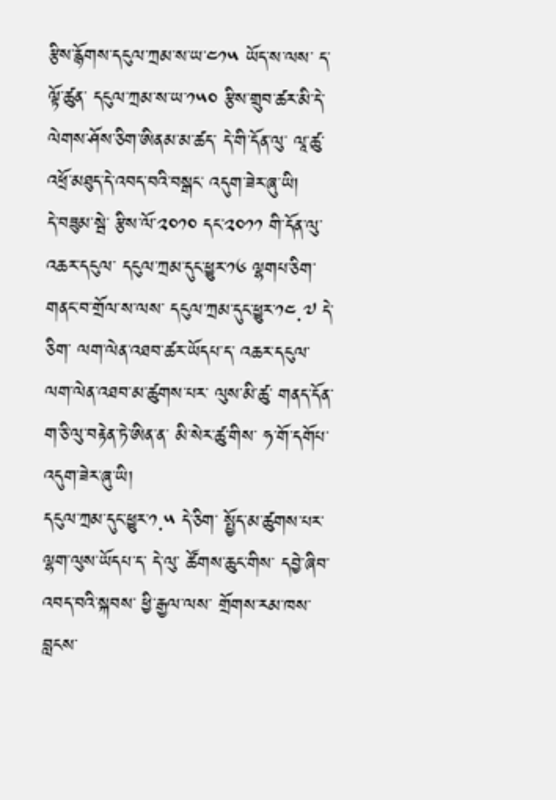རྩིས་རྙོགས་དངུལ་ཀྲམ་ས་ཡ་༤༡༥ ཡོད་ས་ལས་ ད་ལྟོ་ཚུན་ དངུལ་ཀྲམ་ས་ཡ་༡༥༠ རྩིས་གྲུབ་ཚར་མི་དེ་ ལེགས་ཤོས་ཅིག་ཨིནམ་མ་ཚད་ དེ་གི་དོན་ལུ་ ལཱ་ཚུ་འཕྲོ་མཐུད་དེ་འབད་བའི་བསྒང་ འདུག་ཟེར་ཞུ་ཡི།
དེ་བཟུམ་སྦེ་ རྩིས་ལོ་༢༠༡༠ དང་༢༠༡༡ གི་དོན་ལུ་ འཆར་དངུལ་ དངུལ་ཀྲམ་དུང་ཕྱུར་༡༦ ལྷགཔ་ཅིག་ གནང་བ་གྲོལ་ས་ལས་ དངུལ་ཀྲམ་དུང་ཕྱུར་༡༤.༧ དེ་ཅིག་ ལག་ལེན་འཐབ་ཚར་ཡོདཔ་ད་ འཆར་དངུལ་ལག་ལེན་འཐབ་མ་ཚུགས་པར་ ལུས་མི་ཚུ་ གནད་དོན་ག་ཅི་ལུ་བརྟེན་ཏེ་ཨིན་ན་ མི་སེར་ཚུ་གིས་ ཧ་གོ་དགོཔ་འདུག་ཟེར་ཞུ་ཡི།
དངུལ་ཀྲམ་དུང་ཕྱུར་༡.༥ དེ་ཅིག་ སྤྱོད་མ་ཚུགས་པར་ ལྷག་ལུས་ཡོདཔ་ད་ དེ་ལུ་ ཚོགས་ཆུང་གིས་ དབྱེ་ཞིབ་འབད་བའི་སྐབས་ ཕྱི་རྒྱལ་ལས་ གྲོགས་རམ་ཁས་བླངས་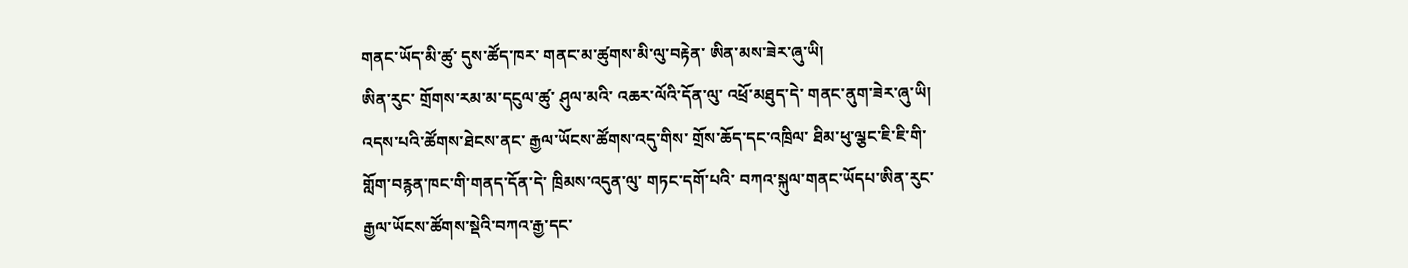གནང་ཡོད་མི་ཚུ་ དུས་ཚོད་ཁར་ གནང་མ་ཚུགས་མི་ལུ་བརྟེན་ ཨིན་མས་ཟེར་ཞུ་ཡི།
ཨིན་རུང་ གྲོགས་རམ་མ་དངུལ་ཚུ་ ཤུལ་མའི་ འཆར་ལོའི་དོན་ལུ་ འཕྲོ་མཐུད་དེ་ གནང་ནུག་ཟེར་ཞུ་ཡི།
འདས་པའི་ཚོགས་ཐེངས་ནང་ རྒྱལ་ཡོངས་ཚོགས་འདུ་གིས་ གྲོས་ཆོད་དང་འཁྲིལ་ ཐིམ་ཕུ་ལྕང་ཇི་ཇི་གི་ གློག་བརྙན་ཁང་གི་གནད་དོན་དེ་ ཁྲིམས་འདུན་ལུ་ གཏང་དགོ་པའི་ བཀའ་སྐུལ་གནང་ཡོདཔ་ཨིན་རུང་ རྒྱལ་ཡོངས་ཚོགས་སྡེའི་བཀའ་རྒྱ་དང་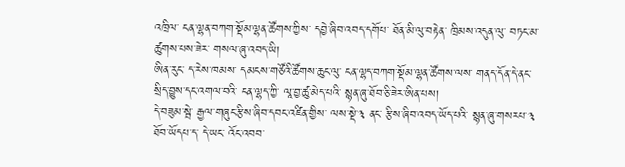འཁྲིལ་ ངན་ལྷན་བཀག་སྡོམ་ལྷན་ཚོགས་ཀྱིས་ དབྱེ་ཞིབ་འབད་དགོཔ་ ཐོན་མི་ལུ་བརྟེན་ ཁྲིམས་འདུན་ལུ་ བཏང་མ་ཚུགས་པས་ཟེར་ གསལ་ཞུ་འབད་ཡི།
ཨིན་རུང་ ད་རེས་ཁམས་ དམངས་གཙོའི་ཚོགས་ཆུང་ལུ་ ངན་ལྷད་བཀག་སྡོམ་ལྷན་ཚོགས་ལས་ གནད་དོན་དེ་ནང་ སྲིད་བྱུས་དང་འགལ་བའི་ ངན་ལྷད་ཀྱི་ ལཱ་བྱ་ཚུ་མེད་པའི་ སྙན་ཞུ་ཐོབ་ཅི་ཟེར་ཨིན་པས།
དེ་བཟུམ་སྦེ་ རྒྱལ་གཞུང་རྩིས་ཞིབ་དབང་འཛིན་གྱིས་ ལས་སྡེ་༣ ནང་ རྩིས་ཞིབ་འབད་ཡོད་པའི་ སྙན་ཞུ་གསརཔ་༣ ཐོབ་ཡོདཔ་ད་ དེ་ཡང་ འོང་འབབ་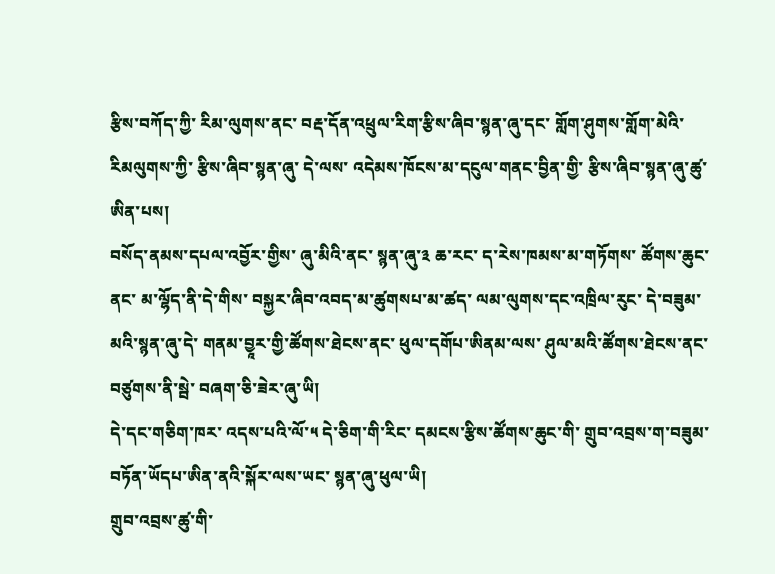རྩིས་བཀོད་ཀྱི་ རིམ་ལུགས་ནང་ བརྡ་དོན་འཕྲུལ་རིག་རྩིས་ཞིབ་སྙན་ཞུ་དང་ གློག་ཤུགས་གློག་མེའི་རིམལུགས་ཀྱི་ རྩིས་ཞིབ་སྙན་ཞུ་ དེ་ལས་ འདེམས་ཁོངས་མ་དངུལ་གནང་བྱིན་གྱི་ རྩིས་ཞིབ་སྙན་ཞུ་ཚུ་ཨིན་པས།
བསོད་ནམས་དཔལ་འབྱོར་གྱིས་ ཞུ་མིའི་ནང་ སྙན་ཞུ་༣ ཆ་རང་ ད་རེས་ཁམས་མ་གཏོགས་ ཚོགས་ཆུང་ནང་ མ་ལྷོད་ནི་དེ་གིས་ བསྐྱར་ཞིབ་འབད་མ་ཚུགསཔ་མ་ཚད་ ལམ་ལུགས་དང་འཁྲིལ་རུང་ དེ་བཟུམ་མའི་སྙན་ཞུ་དེ་ གནམ་བྱཱར་གྱི་ཚོགས་ཐེངས་ནང་ ཕུལ་དགོཔ་ཨིནམ་ལས་ ཤུལ་མའི་ཚོགས་ཐེངས་ནང་བཙུགས་ནི་སྦེ་ བཞག་ཅི་ཟེར་ཞུ་ཡི།
དེ་དང་གཅིག་ཁར་ འདས་པའི་ལོ་༥ དེ་ཅིག་གི་རིང་ དམངས་རྩིས་ཚོགས་ཆུང་གི་ གྲུབ་འབྲས་ག་བཟུམ་ བཏོན་ཡོདཔ་ཨིན་ནའི་སྐོར་ལས་ཡང་ སྙན་ཞུ་ཕུལ་ཡི།
གྲུབ་འབྲས་ཚུ་གི་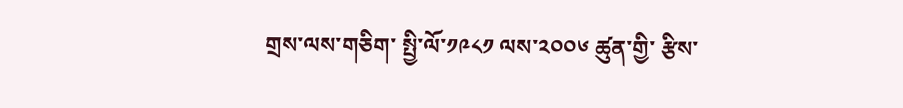གྲས་ལས་གཅིག་ སྤྱི་ལོ་༡༩༨༡ ལས་༢༠༠༦ ཚུན་གྱི་ རྩིས་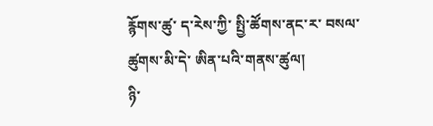རྙོགས་ཚུ་ ད་རེས་ཀྱི་ སྤྱི་ཚོགས་ནང་ར་ བསལ་ཚུགས་མི་དེ་ ཨིན་པའི་གནས་ཚུལ།
ཉི་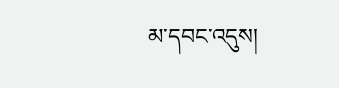མ་དབང་འདུས།